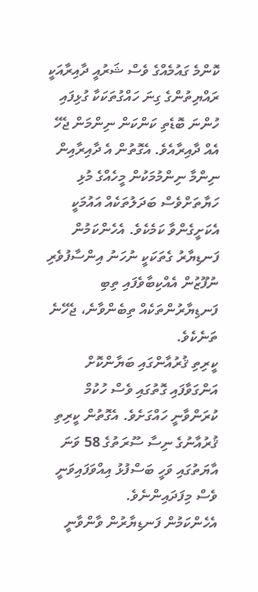ކޮންމެ ގައުމެއްގެ ވެސް ޝަރުއީ ދާއިރާއަކީ ރައްޔިތުންގެ ގިނަ ހައްގުތަކަކާ ގުޅިފައި ހުންނަ ބޮޑެތި ކަންކަން ނިންމަން ޖެހޭ އެއް ދާއިރާއެވެ. އެގޮތުން އެ ދާއިރާއިން ނިންމާ ނިންމުމަކުން މީހެއްގެ މުޅި ހަޔާތަށްވެސް ބަދަލުތަކެއް އައުމަކީ އެކަށީގެންވާ ކަމެކެވެ. އެހެންކަމުން ފަނޑިޔާރު ގެތަކަކީ ނުހަނު އިންސާފުވެރި ނުފޫޒުން އެއްކިބާވެފައި ތިބި ފަނޑިޔާރުންތަކެއް ތިބެންވާނެ، ޖެހޭނެ ތަނެކެވެ.
ކީރިތި ޤުރުއާންގައި ބަޔާންކޮށް އަންގަވާފައި ގޮތުގައި ވެސް ހުކުމް ކުރަންވާނީ ހައްގަށެވެ. އެގޮތުން ކީރިތި ޤުރުއާނުގެ ނިސާ ސޫރަތުގެ 58 ވަނަ އާޔަތުގައި ވަހީ ބަސްފުޅު އިއްވަފައިވަނީ ވެސް މިފަދައިންނެވެ.
އެހެންކަމުން ފަނޑިޔާރުން ވާންވާނީ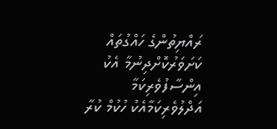ރައްޔިތުންގެ ހައްގުތައް ކަށަވަރުކޮށްދިނުމާ އެކު އިންސާފުވެރިކަމާ އަދްލުވެރިކަމާއެކު ހުކުމް ކުރާ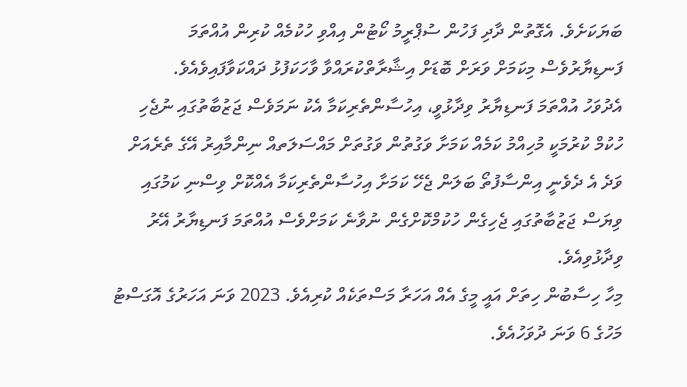ބަޔަކަށެވެ. އެގޮތުން ދާދި ފަހުން ސުޕްރީމު ކޯޓުން އިއްވި ހުކުމެއް ކުރިން އުއްތަމަ ފަނޑިޔާރުވެސް މިކަމަށް ވަރަށް ބޮޑަށް އިޝާރާތްކުރައްވާ ވާހަކަފުޅު ދައްކަވާފައިވެއެވެ.
އެދުވަހު އުއްތަމަ ފަނޑިޔާރު ވިދާޅުވީ، އިހުސާންތެރިކަމާ އެކު ނަމަވެސް ޖަޒުބާތުގައި ނުޖެހި ހުކުމް ކުރުމަކީ މުހިއްމު ކަމެއް ކަމަށާ ވަގުތުން ވަގުތަށް މައްސަލަތއް ނިންމާއިރު އޭގެ ތެރެއަށް ވަދެ އެ ދެވެނީ އިންސާފުތޯ ބަލަން ޖެހޭ ކަމަށާ އިހުސާންތެރިކަމާ އެއްކޮށް ވިސްނި ކަމުގައި ވިޔަސް ޖަޒުބާތުގައި ޖެހިގެން ހުކުމްކޮށްގެން ނުވާނެ ކަމަށްވެސް އުއްތަމަ ފަނޑިޔާރު އޭރު ވިދާޅުވިއެވެ.
މިހާ ހިސާބުން ހިތަށް އައީ މީގެ އެއް އަހަރާ މަސްތަކެއް ކުރިއެވެ. 2023 ވަނަ އަހަރުގެ އޮގަސްޓު މަހުގެ 6 ވަނަ ދުވަހުއެވެ.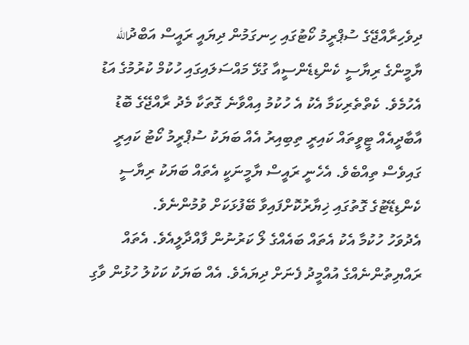ދިވެހިރާއްޖޭގެ ސުޕްރީމު ކޯޓުގައި ހިނގަމުން ދިޔައީ ރައީސް އަބްދުالله ޔާމީންގެ ރިޔާސީ ކެންޑިޑެންސީއާ ގުޅޭ މައްސަލައިގައި ހުކުމް ކުރުމުގެ އަޑު އެހުމެވެ. ކެތްތެރިކަމާ އެކު އެ ހުކުމު އިއްވާނެ ގޮތަކާ މެދު ރާއްޖޭގެ ބޮޑު އާބާދީއެއް ޓީވީތައް ކައިރީ ތިބިއިރު އެއް ބަޔަކު ސުޕްރީމު ކޯޓު ކައިރީ ގައިވެސް ތިއްބެވެ. އެހެނީ ރައީސް ޔާމީނަކީ އެތައް ބަޔަކު ރިޔާސީ ކެންޑިޑޭޓުގެ ގޮތުގައި ޚިޔާރުކޮށްފައިވާ ބޭފުޅަކަށް ވުމުންނެވެ.
އެދުވަހު ހުކުމާ އެކު އެތައް ބައެއްގެ ލޯ ކަރުނުން ފާއްދާލީއެވެ. އެތައް ރައްޔިތުންނެއްގެ އުއްމީދު ފެނަށް ދިޔައެވެ. އެއް ބަޔަކު ކަކުލު ހުޅުން ވާގި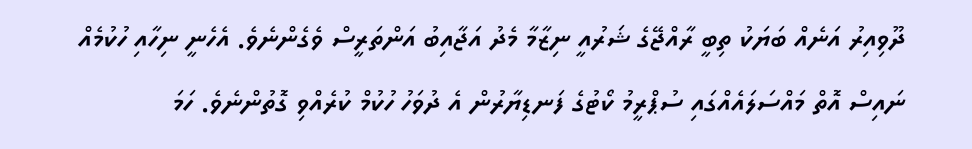ދޫވިއިރު އަނެއް ބަޔަކު ތިބީ ރާއްޖޭގެ ޝަރުއީ ނިޒާމާ މެދު އަޖާއިބު އަންތަރީސް ވެގެންނެވެ. އެހެނީ ނިހާއި ހުކުމެއް ނައިސް އޮތް މައްސަލައެއްގައި ސުޕްރީމު ކޯޓުގެ ފަނޑިޔާރުން އެ ދުވަހު ހުކުމް ކުރެއްވި ގޮތުންނެވެ. ހަމަ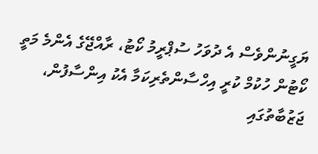ޔަގީނުންވެސް އެ ދުވަހު ސުޕްރީމު ކޯޓު، ރާއްޖޭގެ އެންމެ މަތީ ކޯޓުން ހުކުމް ކުރީ އިހްސާންތެރިކަމާ އެކު އިންސާފުން، ޖަޒުބާތުގައި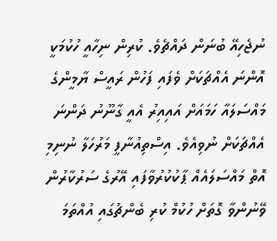ނުޖެހިއޭ ބުނަން ދައްޗެވެ. ކުރިން ނިހާއީ ހުކުމަކީ އޮންނަ އެއްޗަކަށް ވެފައި ފަހުން ރައީސް ޔާމީންގެ މައްސަލައާ ހަމައަށް އައިއިރު އެއީ ގާނޫނު ދަންނަ އެއްޗަކަށް ނުވިއެވެ. އިސްތިއުނާފީ މަރުހަލާ ނުނިމި އޮތް މައްސަލައެއް ޕާކުކުރުވާފައި އޭރުގެ ސަރުކާރުން ވޭނުންވާ ގޮތަށް ހުކުމް ކުރި ބެންޗުގައި އުއްތަމަ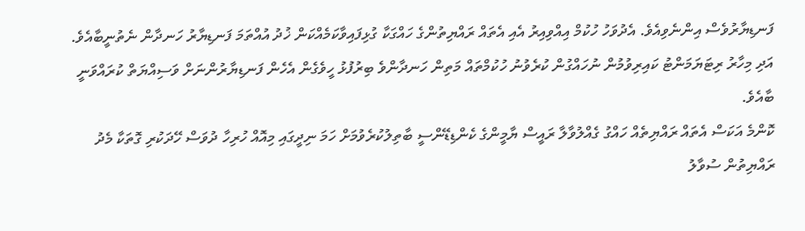ފަނޑިޔާރުވެސް އިންނެވިއެވެ. އެދުވަހު ހުކުމް އިއްވިއިރު އެއި އެތައް ރައްޔިތުންގެ ހައްގަކާ ގުޅިފައިވާކަމެއްކަން ޚުދު އުއްތަމަ ފަނޑިޔާރު ހަނދާން ނެތުނީބާއެވެ. އަދި މިހާރު ރިޓަޔަމަންޓު ކައިރިވުމުން ނުހައްގުން ކުރެވުނު ހުކުމްތައް މަތިން ހަނދާންވެ ބިރުފުޅު ހީވެގެން އެހެން ފަނޑިޔާރުންނަށް ވަސިއްޔަތް ކުރައްވަނީ ބާއެވެ.
ކޮންމެ އަކަސް އެތައް ރައްޔިތެއް ހައްގު ގެއްލުވާލާ ރައީސް ޔާމީންގެ ކެންޑިޑޭންސީ ބާތިލުކުރެވުމަށް ހަމަ ނިދީގައި މިއޮއް ހުރިހާ ދުވަސް ހޭދަކުރި ގޮތަކާ މެދު ރައްޔިތުން ސުވާލު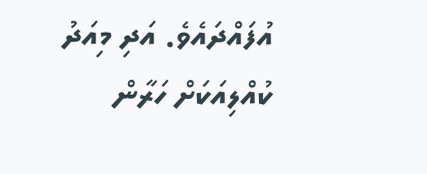އުފައްދައެވެ. އަދި މިއަދު ކުއްލިއަކަށް ހަރާން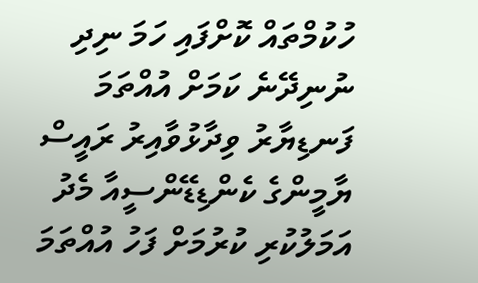ހުކުމްތައް ކޮށްފައި ހަމަ ނިދި ނުނިދޭނެ ކަމަށް އުއްތަމަ ފަނޑިޔާރު ވިދާޅުވާއިރު ރައީސް ޔާމީންގެ ކެންޑިޑޭންސީއާ މެދު އަމަލުކުރި ކުރުމަށް ފަހު އުއްތަމަ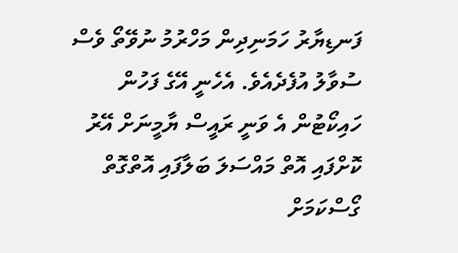ފަނޑިޔާރު ހަމަނިދިން މަހްރުމު ނުވޭތޯ ވެސް ސުވާލު އުފެދެއެވެ. އެހެނީ އޭގެ ފަހުން ހައިކޯޓުން އެ ވަނީ ރައީސް ޔާމީނަށް އޭރު ކޮށްފައި އޮތް މައްސަލަ ބަލާފައި އޮތްގޮތް ގޯސްކަމަށް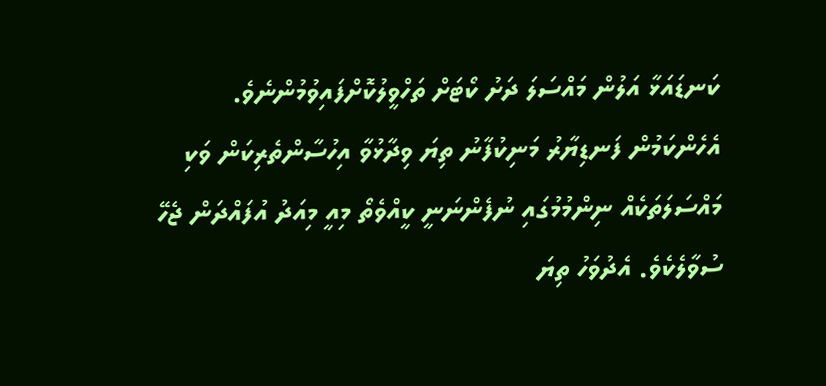ކަނޑައަޅާ އަލުން މައްސަލަ ދަށު ކޯޓަށް ތަހްވީލުކޮށްފައިވުމުންނެވެ.
އެހެންކަމުން ފަނޑިޔާރު މަނިކުފާނު ތިޔަ ވިދާޅުވާ އިހުސާންތެރިކަން ވަކި މައްސަލަތަކެއް ނިންމުމުގައި ނުފެންނަނީ ކީއްވެތޯ މިއީ މިއަދު އުފައްދަން ޖެހޭ ސުވާލެކެވެ. އެދުވަހު ތިޔަ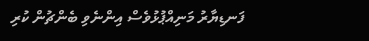ފަނޑިޔާރު މަނިއްޕުޅުވެސް އިންނެވި ބެންޗުން ކުރި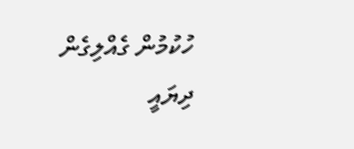ހުކުމުން ގެއްލިގެން ދިޔައީ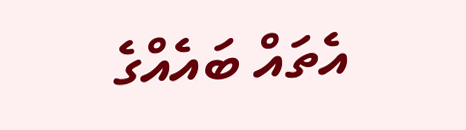އެތައް ބައެއްގެ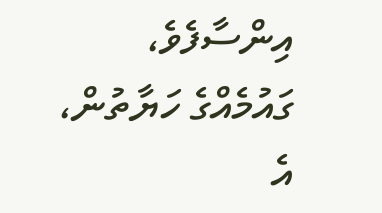އިންސާފެވެ، ގައުމެއްގެ ހަޔާތުން، އެ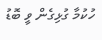ހުކުމާ ގުޅިގެން ވީ ބޮޑު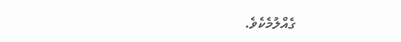ގެއްލުމެކެވެ.